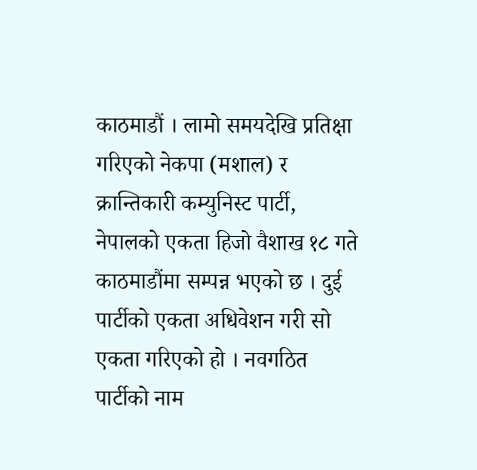काठमाडौं । लामो समयदेखि प्रतिक्षा गरिएको नेकपा (मशाल) र क्रान्तिकारी कम्युनिस्ट पार्टी, नेपालको एकता हिजो वैशाख १८ गते काठमाडौंमा सम्पन्न भएको छ । दुई पार्टीको एकता अधिवेशन गरी सो एकता गरिएको हो । नवगठित पार्टीको नाम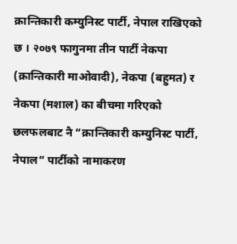क्रान्तिकारी कम्युनिस्ट पार्टी, नेपाल राखिएको छ । २०७९ फागुनमा तीन पार्टी नेकपा (क्रान्तिकारी माओवादी), नेकपा (बहुमत) र नेकपा (मशाल) का बीचमा गरिएको छलफलबाट नै “क्रान्तिकारी कम्युनिस्ट पार्टी, नेपाल” पार्टीको नामाकरण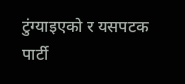टुंग्याइएको र यसपटक पार्टी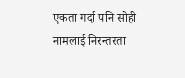एकता गर्दा पनि सोही नामलाई निरन्तरता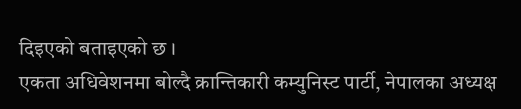दिइएको बताइएको छ ।
एकता अधिवेशनमा बोल्दै क्रान्तिकारी कम्युनिस्ट पार्टी, नेपालका अध्यक्ष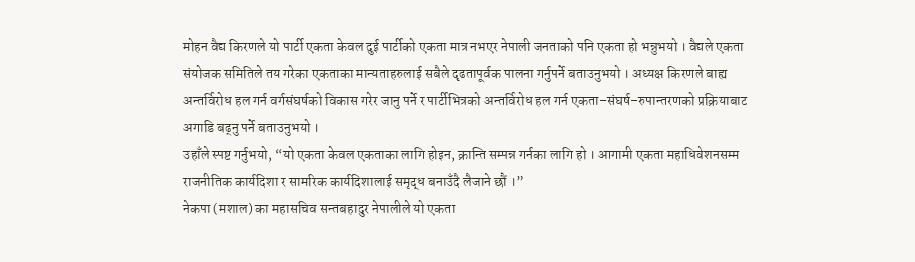मोहन वैद्य किरणले यो पार्टी एकता केवल दुई पार्टीको एकता मात्र नभएर नेपाली जनताको पनि एकता हो भन्नुभयो । वैद्यले एकता संयोजक समितिले तय गरेका एकताका मान्यताहरुलाई सबैले दृढतापूर्वक पालना गर्नुपर्ने बताउनुभयो । अध्यक्ष किरणले बाह्य अन्तर्विरोध हल गर्न वर्गसंघर्षको विकास गरेर जानु पर्ने र पार्टीभित्रको अन्तर्विरोध हल गर्न एकता–संघर्ष–रुपान्तरणको प्रक्रियाबाट अगाडि बढ्नु पर्ने बताउनुभयो ।
उहाँले स्पष्ट गर्नुभयो, “यो एकता केवल एकताका लागि होइन, क्रान्ति सम्पन्न गर्नका लागि हो । आगामी एकता महाधिवेशनसम्म राजनीतिक कार्यदिशा र सामरिक कार्यदिशालाई समृद्ध बनाउँदै लैजाने छौं ।”
नेकपा (मशाल) का महासचिव सन्तबहादुर नेपालीले यो एकता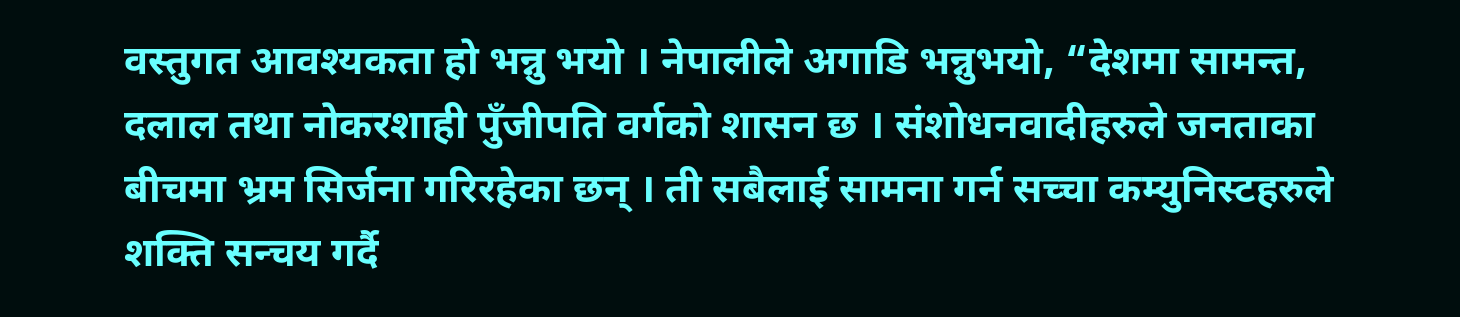वस्तुगत आवश्यकता हो भन्नु भयो । नेपालीले अगाडि भन्नुभयो, “देशमा सामन्त, दलाल तथा नोकरशाही पुँजीपति वर्गको शासन छ । संशोधनवादीहरुले जनताका बीचमा भ्रम सिर्जना गरिरहेका छन् । ती सबैलाई सामना गर्न सच्चा कम्युनिस्टहरुले शक्ति सन्चय गर्दै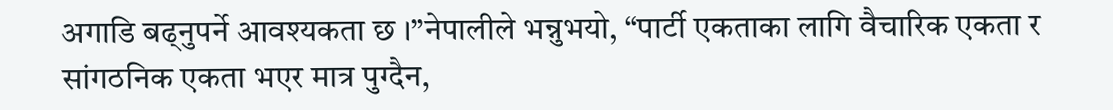अगाडि बढ्नुपर्ने आवश्यकता छ ।”नेपालीले भन्नुभयो, “पार्टी एकताका लागि वैचारिक एकता र सांगठनिक एकता भएर मात्र पुग्दैन,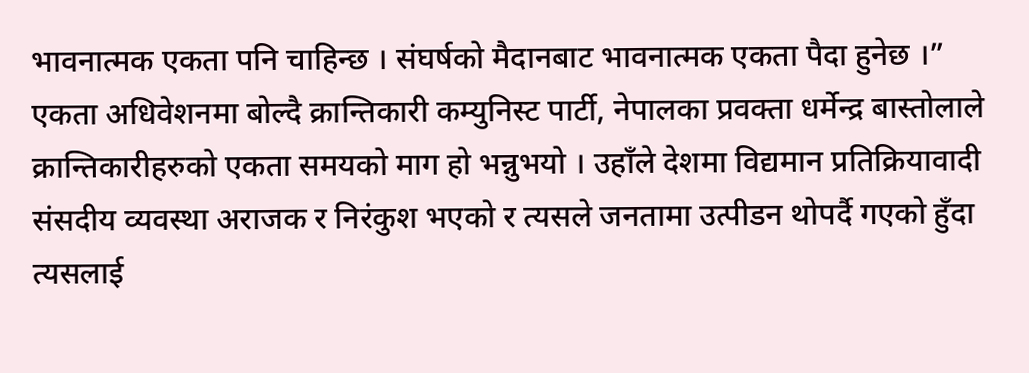भावनात्मक एकता पनि चाहिन्छ । संघर्षको मैदानबाट भावनात्मक एकता पैदा हुनेछ ।” एकता अधिवेशनमा बोल्दै क्रान्तिकारी कम्युनिस्ट पार्टी, नेपालका प्रवक्ता धर्मेन्द्र बास्तोलाले क्रान्तिकारीहरुको एकता समयको माग हो भन्नुभयो । उहाँले देशमा विद्यमान प्रतिक्रियावादी संसदीय व्यवस्था अराजक र निरंकुश भएको र त्यसले जनतामा उत्पीडन थोपर्दै गएको हुँदा त्यसलाई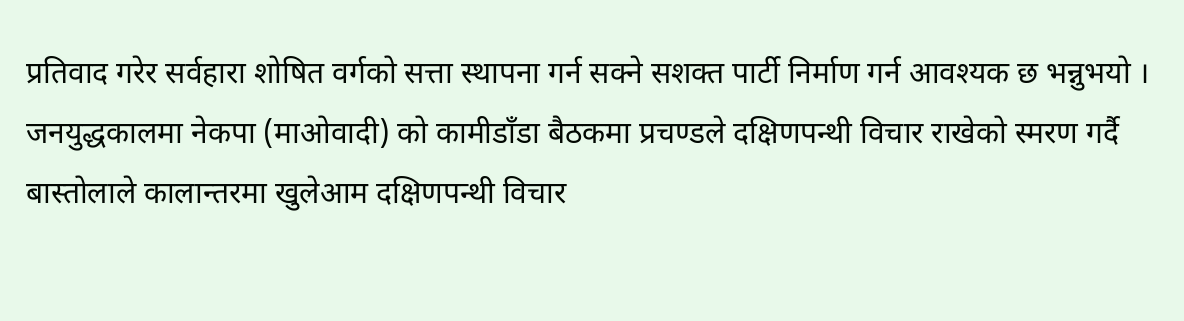प्रतिवाद गरेर सर्वहारा शोषित वर्गको सत्ता स्थापना गर्न सक्ने सशक्त पार्टी निर्माण गर्न आवश्यक छ भन्नुभयो ।
जनयुद्धकालमा नेकपा (माओवादी) को कामीडाँडा बैठकमा प्रचण्डले दक्षिणपन्थी विचार राखेको स्मरण गर्दै बास्तोलाले कालान्तरमा खुलेआम दक्षिणपन्थी विचार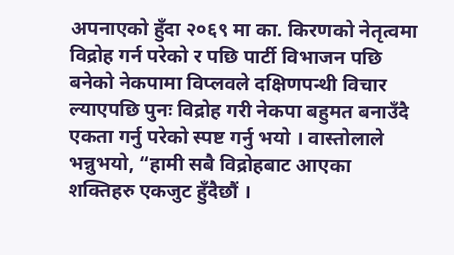अपनाएको हुँदा २०६९ मा का. किरणको नेतृत्वमा विद्रोह गर्न परेको र पछि पार्टी विभाजन पछि बनेको नेकपामा विप्लवले दक्षिणपन्थी विचार ल्याएपछि पुनः विद्रोह गरी नेकपा बहुमत बनाउँदै एकता गर्नु परेको स्पष्ट गर्नु भयो । वास्तोलाले भन्नुभयो, “हामी सबै विद्रोहबाट आएका शक्तिहरु एकजुट हुँदैछौं ।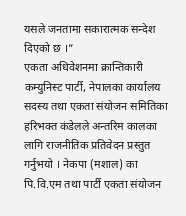यसले जनतामा सकारात्मक सन्देश दिएको छ ।”
एकता अधिवेशनमा क्रान्तिकारी कम्युनिस्ट पार्टी, नेपालका कार्यालय सदस्य तथा एकता संयोजन समितिका हरिभक्त कंडेलले अन्तरिम कालका लागि राजनीतिक प्रतिवेदन प्रस्तुत गर्नुभयो । नेकपा (मशाल) का पि.वि.एम तथा पार्टी एकता संयोजन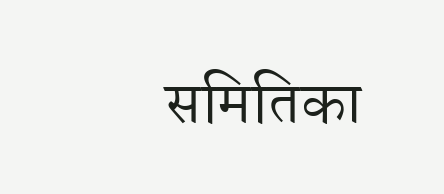समितिका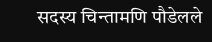सदस्य चिन्तामणि पौडेलले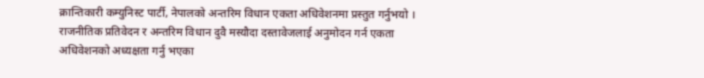क्रान्तिकारी कम्युनिस्ट पार्टी, नेपालको अन्तरिम विधान एकता अधिवेशनमा प्रस्तुत गर्नुभयो । राजनीतिक प्रतिवेदन र अन्तरिम विधान दुवै मस्यौदा दस्तावेजलाई अनुमोदन गर्न एकता अधिवेशनको अध्यक्षता गर्नु भएका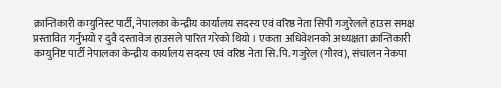क्रान्तिकारी कम्युनिस्ट पार्टी, नेपालका केन्द्रीय कार्यालय सदस्य एवं वरिष्ठ नेता सिपी गजुरेलले हाउस समक्ष प्रस्तावित गर्नुभयो र दुवै दस्तावेज हाउसले पारित गरेको थियो । एकता अधिवेशनको अध्यक्षता क्रान्तिकारी कम्युनिष्ट पार्टी नेपालका केन्द्रीय कार्यालय सदस्य एवं वरिष्ठ नेता सि.पि. गजुरेल (गौरव), संचालन नेकपा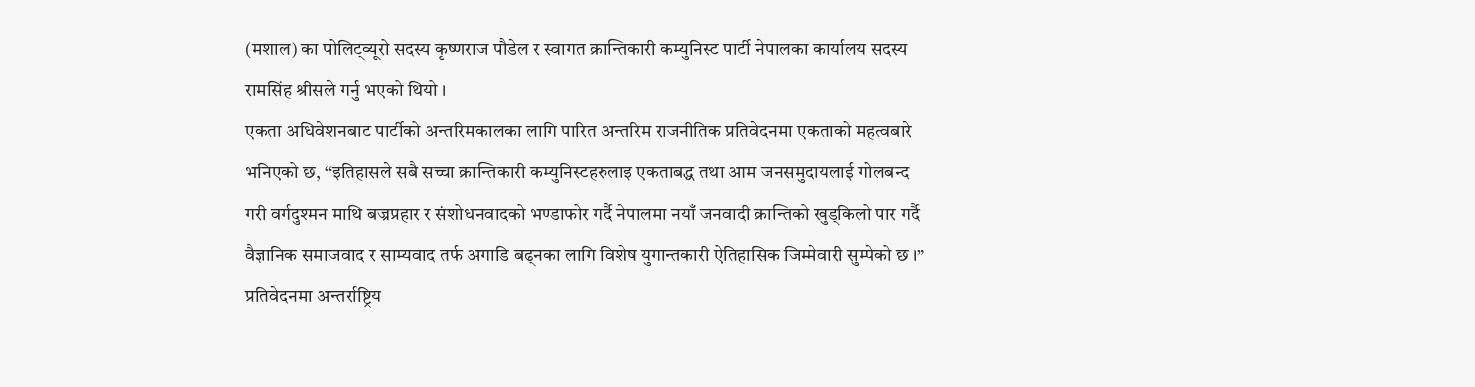(मशाल) का पोलिट्व्यूरो सदस्य कृष्णराज पौडेल र स्वागत क्रान्तिकारी कम्युनिस्ट पार्टी नेपालका कार्यालय सदस्य रामसिंह श्रीसले गर्नु भएको थियो ।
एकता अधिवेशनबाट पार्टीको अन्तरिमकालका लागि पारित अन्तरिम राजनीतिक प्रतिवेदनमा एकताको महत्वबारे भनिएको छ, “इतिहासले सबै सच्चा क्रान्तिकारी कम्युनिस्टहरुलाइ एकताबद्ध तथा आम जनसमुदायलाई गोलबन्द गरी वर्गदुश्मन माथि बज्रप्रहार र संशोधनवादको भण्डाफोर गर्दै नेपालमा नयाँ जनवादी क्रान्तिको खुड्किलो पार गर्दै वैज्ञानिक समाजवाद र साम्यवाद तर्फ अगाडि बढ्नका लागि विशेष युगान्तकारी ऐतिहासिक जिम्मेवारी सुम्पेको छ ।”
प्रतिवेदनमा अन्तर्राष्ट्रिय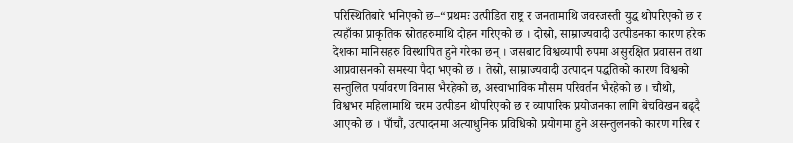परिस्थितिबारे भनिएको छ–“प्रथमः उत्पीडित राष्ट्र र जनतामाथि जवरजस्ती युद्ध थोपरिएको छ र त्यहाँका प्राकृतिक स्रोतहरुमाथि दोहन गरिएको छ । दोस्रो, साम्राज्यवादी उत्पीडनका कारण हरेक देशका मानिसहरु विस्थापित हुने गरेका छन् । जसबाट विश्वव्यापी रुपमा असुरक्षित प्रवासन तथा आप्रवासनको समस्या पैदा भएको छ । तेस्रो, साम्राज्यवादी उत्पादन पद्धतिको कारण विश्वको सन्तुलित पर्यावरण विनास भैरहेको छ, अस्वाभाविक मौसम परिवर्तन भैरहेको छ । चौथो, विश्वभर महिलामाथि चरम उत्पीडन थोपरिएको छ र व्यापारिक प्रयोजनका लागि बेचविखन बढ्दै आएको छ । पाँचौं, उत्पादनमा अत्याधुनिक प्रविधिको प्रयोगमा हुने असन्तुलनको कारण गरिब र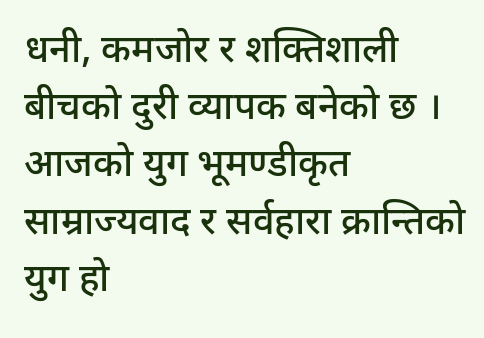धनी, कमजोर र शक्तिशाली बीचको दुरी व्यापक बनेको छ ।
आजको युग भूमण्डीकृत साम्राज्यवाद र सर्वहारा क्रान्तिको युग हो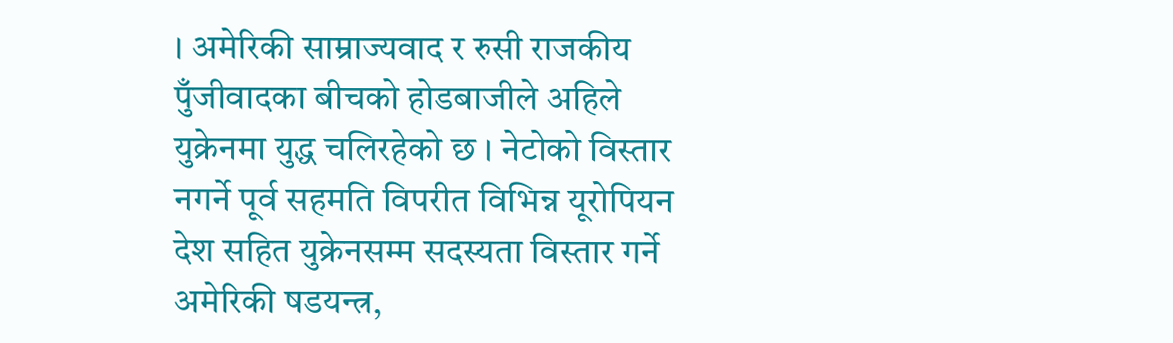। अमेरिकी साम्राज्यवाद र रुसी राजकीय पुँजीवादका बीचको होडबाजीले अहिले युक्रेनमा युद्ध चलिरहेको छ । नेटोको विस्तार नगर्ने पूर्व सहमति विपरीत विभिन्न यूरोपियन देश सहित युक्रेनसम्म सदस्यता विस्तार गर्ने अमेरिकी षडयन्त्र,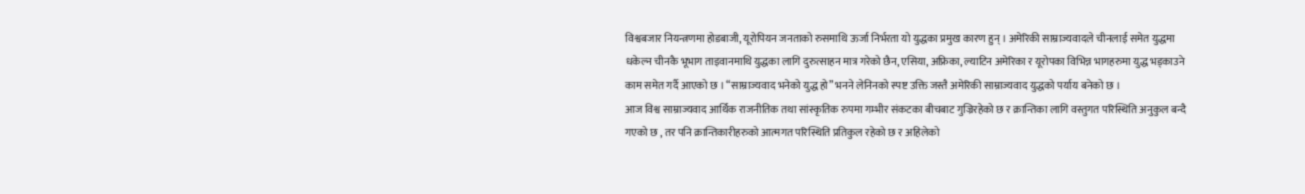विश्वबजार नियन्त्रणमा होडबाजी, यूरोपियन जनताको रुसमाथि ऊर्जा निर्भरता यो युद्धका प्रमुख कारण हुन् । अमेरिकी साम्राज्यवादले चीनलाई समेत युद्धमा धकेल्न चीनकै भूभाग ताइवानमाथि युद्धका लागि दुरुत्साहन मात्र गरेको छैन, एसिया, अफ्रिका, ल्याटिन अमेरिका र यूरोपका विभिन्न भागहरुमा युद्ध भड्काउने काम समेत गर्दै आएको छ । “साम्राज्यवाद भनेको युद्ध हो” भनने लेनिनको स्पष्ट उक्ति जस्तै अमेरिकी साम्राज्यवाद युद्धको पर्याय बनेको छ ।
आज विश्व साम्राज्यवाद आर्थिक राजनीतिक तथा सांस्कृतिक रुपमा गम्भीर संकटका बीचबाट गुज्रिरहेको छ र क्रान्तिका लागि वस्तुगत परिस्थिति अनुकुल बन्दै गएको छ , तर पनि क्रान्तिकारीहरुको आत्मगत परिस्थिति प्रतिकुल रहेको छ र अहिलेको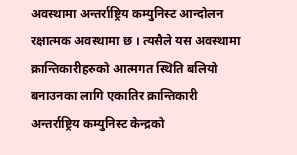अवस्थामा अन्तर्राष्ट्रिय कम्युनिस्ट आन्दोलन रक्षात्मक अवस्थामा छ । त्यसैले यस अवस्थामा क्रान्तिकारीहरुको आत्मगत स्थिति बलियो बनाउनका लागि एकातिर क्रान्तिकारी अन्तर्राष्ट्रिय कम्युनिस्ट केन्द्रको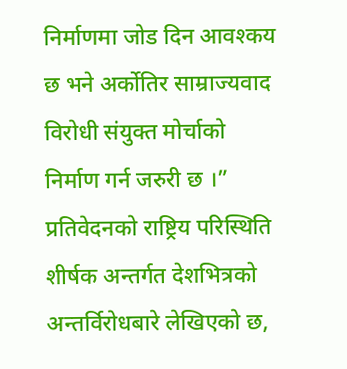निर्माणमा जोड दिन आवश्कय छ भने अर्कोतिर साम्राज्यवाद विरोधी संयुक्त मोर्चाको निर्माण गर्न जरुरी छ ।”
प्रतिवेदनको राष्ट्रिय परिस्थिति शीर्षक अन्तर्गत देशभित्रको अन्तर्विरोधबारे लेखिएको छ,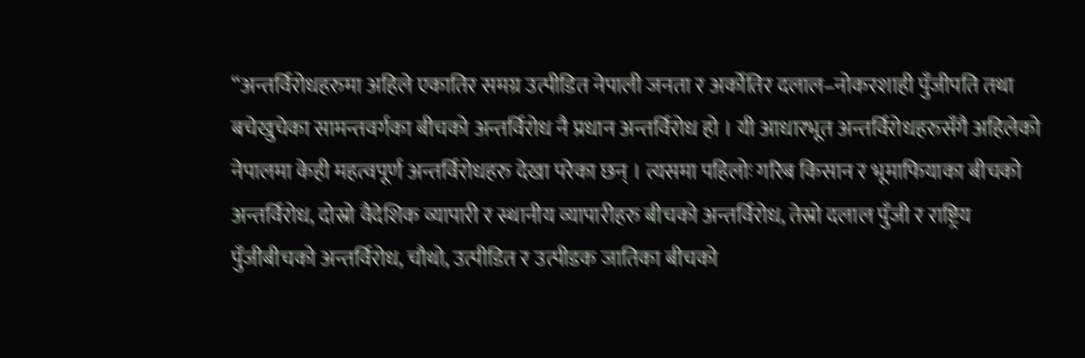“अन्तर्विरोधहरुमा अहिले एकातिर समग्र उत्पीडित नेपाली जनता र अर्कोतिर दलाल–नोकरशाही पुँजीपति तथा बचेखुचेका सामन्तवर्गका बीचको अन्तर्विरोध नै प्रधान अन्तर्विरोध हो । यी आधारभूत अन्तर्विरोधहरुसँगै अहिलेको नेपालमा केही महत्वपूर्ण अन्तर्विरोधहरु देखा परेका छन् । त्यसमा पहिलोः गरिब किसान र भूमाफियाका बीचको अन्तर्विरोध, दोस्रो वैदेशिक व्यापारी र स्थानीय व्यापारीहरु बीचको अन्तर्विरोध, तेस्रो दलाल पुँजी र राष्ट्रिय पुँजीबीचको अन्तर्विरोध, चौथो, उत्पीडित र उत्पीडक जातिका बीचको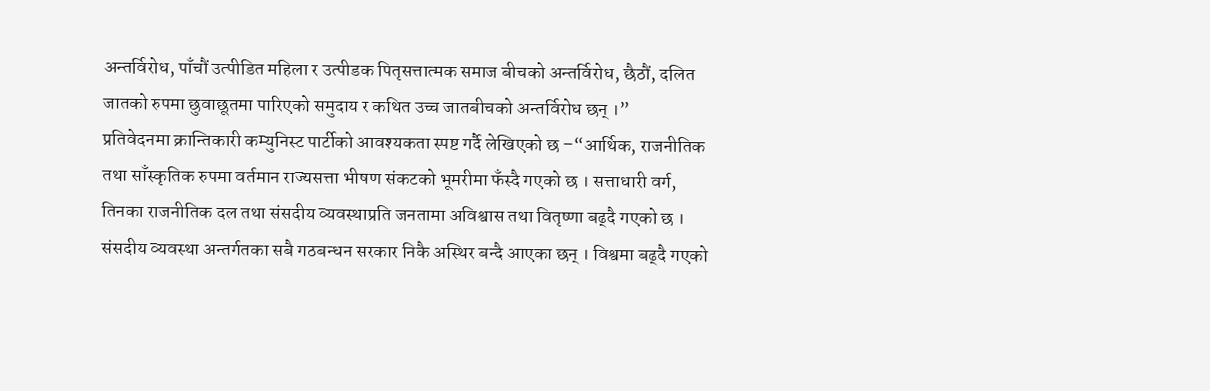अन्तर्विरोध, पाँचौं उत्पीडित महिला र उत्पीडक पितृसत्तात्मक समाज बीचको अन्तर्विरोध, छैठौं, दलित जातको रुपमा छुवाछूतमा पारिएको समुदाय र कथित उच्च जातबीचको अन्तर्विरोध छन् ।”
प्रतिवेदनमा क्रान्तिकारी कम्युनिस्ट पार्टीको आवश्यकता स्पष्ट गर्दै लेखिएको छ –“आर्थिक, राजनीतिक तथा साँस्कृतिक रुपमा वर्तमान राज्यसत्ता भीषण संकटको भूमरीमा फँस्दै गएको छ । सत्ताधारी वर्ग, तिनका राजनीतिक दल तथा संसदीय व्यवस्थाप्रति जनतामा अविश्वास तथा वितृष्णा बढ्दै गएको छ । संसदीय व्यवस्था अन्तर्गतका सबै गठबन्धन सरकार निकै अस्थिर बन्दै आएका छन् । विश्वमा बढ्दै गएको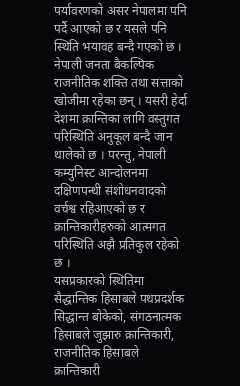पर्यावरणको असर नेपालमा पनि पर्दै आएको छ र यसले पनि स्थिति भयावह बन्दै गएको छ । नेपाली जनता बैकल्पिक राजनीतिक शक्ति तथा सत्ताको खोजीमा रहेका छन् । यसरी हेर्दा देशमा क्रान्तिका लागि वस्तुगत परिस्थिति अनुकूल बन्दै जान थालेको छ । परन्तु, नेपाली कम्युनिस्ट आन्दोलनमा दक्षिणपन्थी संशोधनवादको वर्चश्व रहिआएको छ र क्रान्तिकारीहरुको आत्मगत परिस्थिति अझै प्रतिकुल रहेको छ ।
यसप्रकारको स्थितिमा सैद्धान्तिक हिसाबले पथप्रदर्शक सिद्धान्त बोकेको, संगठनात्मक हिसाबले जुझारु क्रान्तिकारी, राजनीतिक हिसाबले क्रान्तिकारी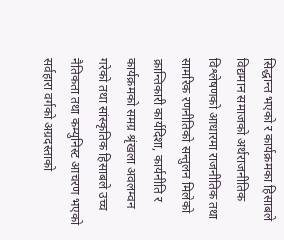सिद्धान्त भएको र कार्यक्रमका हिसाबले विद्यमान समाजको अर्थराजनीतिक विश्लेषणको आधारमा राजनीतिक तथा सामरिक रणनीतिको सन्तुलन मिलेको क्रान्तिकारी कार्यदिशा, कार्यनीति र कार्यक्रमको समग्र श्रृंखला अवलम्वन गरेको तथा सांस्कृतिक हिसाबले उच्च नैतिकता तथा कम्युनिस्ट आचरण भएको सर्वहारा वर्गको अग्रदस्ताको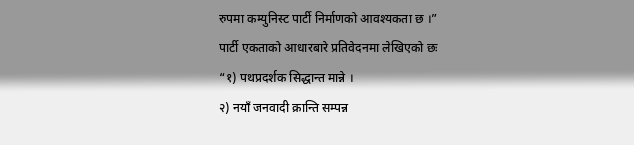रुपमा कम्युनिस्ट पार्टी निर्माणको आवश्यकता छ ।”
पार्टी एकताको आधारबारे प्रतिवेदनमा लेखिएको छः
“१) पथप्रदर्शक सिद्धान्त मान्ने ।
२) नयाँ जनवादी क्रान्ति सम्पन्न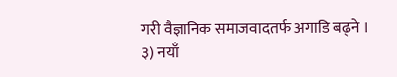गरी वैज्ञानिक समाजवादतर्फ अगाडि बढ्ने ।
३) नयाँ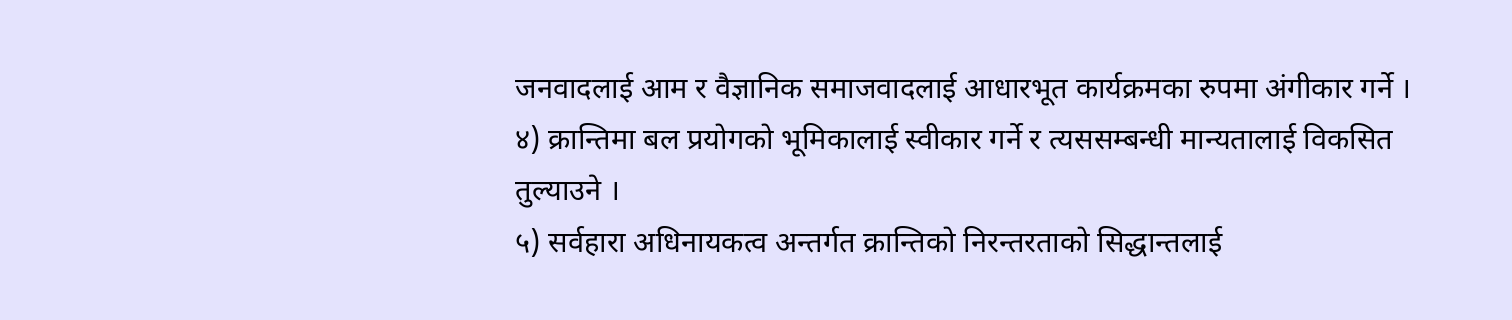जनवादलाई आम र वैज्ञानिक समाजवादलाई आधारभूत कार्यक्रमका रुपमा अंगीकार गर्ने ।
४) क्रान्तिमा बल प्रयोगको भूमिकालाई स्वीकार गर्ने र त्यससम्बन्धी मान्यतालाई विकसित तुल्याउने ।
५) सर्वहारा अधिनायकत्व अन्तर्गत क्रान्तिको निरन्तरताको सिद्धान्तलाई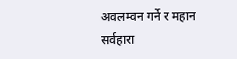अवलम्वन गर्ने र महान सर्वहारा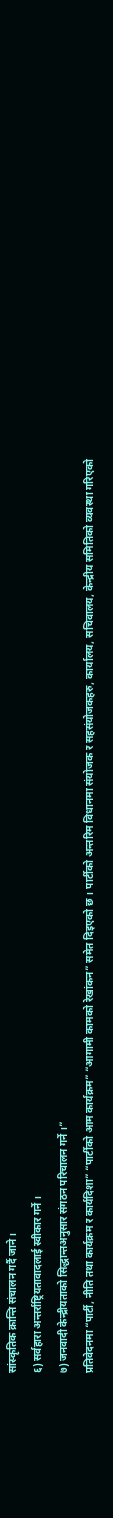सांस्कृतिक क्रान्ति संचालन गर्दै जाने ।
६) सर्वहारा अन्तर्राष्ट्रियतावादलाई स्वीकार गर्ने ।
७) जनवादी केन्द्रीयताको सिद्धान्तअनुसार संगठन परिचालन गर्ने ।”
प्रतिवेदनमा “पार्टी, नीति तथा कार्यक्रम र कार्यदिशा” “पार्टीको आम कार्यक्रम” “आगामी कामको रेखांकन” समेत दिइएको छ । पार्टीको अन्तरिम विधानमा संयोजक र सहसंयोजकहरु, कार्यालय, सचिवालय, केन्द्रीय समितिको व्यवस्था गरिएको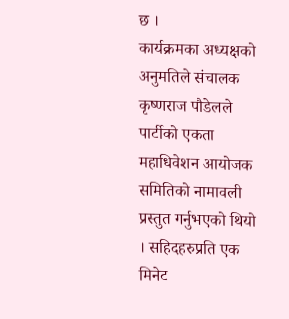छ ।
कार्यक्रमका अध्यक्षको अनुमतिले संचालक कृष्णराज पौडेलले पार्टीको एकता महाधिवेशन आयोजक समितिको नामावली प्रस्तुत गर्नुभएको थियो । सहिदहरुप्रति एक मिनेट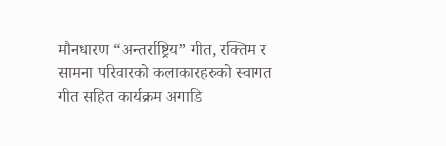मौनधारण “अन्तर्राष्ट्रिय” गीत, रक्तिम र सामना परिवारको कलाकारहरुको स्वागत गीत सहित कार्यक्रम अगाडि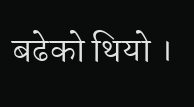बढेको थियो ।